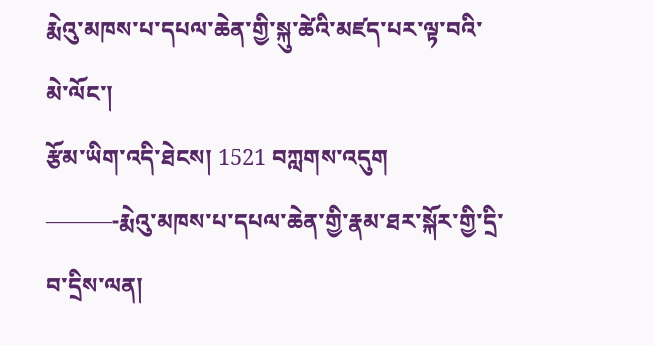རྨེའུ་མཁས་པ་དཔལ་ཆེན་གྱི་སྐུ་ཚེའི་མཛད་པར་ལྟ་བའི་མེ་ལོང་།
རྩོམ་ཡིག་འདི་ཐེངས། 1521 བཀླགས་འདུག
———-རྨེའུ་མཁས་པ་དཔལ་ཆེན་གྱི་རྣམ་ཐར་སྐོར་གྱི་དྲི་བ་དྲིས་ལན།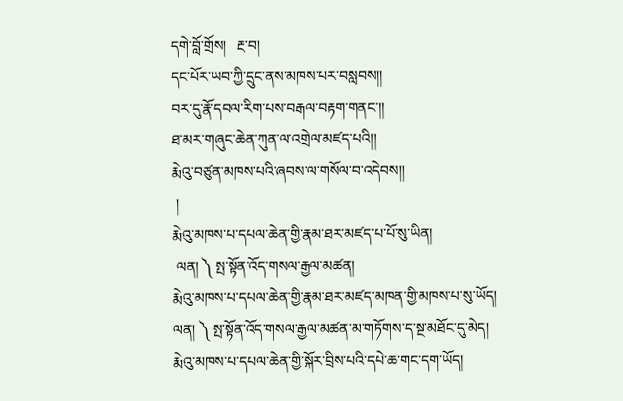དགེ་བློ་གྲོས།   རྔ་བ།
དང་པོར་ཡབ་ཀྱི་དྲུང་ནས་མཁས་པར་བསླབས།།
བར་དུ་རྣོ་དབལ་རིག་པས་བརྒལ་བརྟག་གནང་།།
ཐ་མར་གཞུང་ཆེན་ཀུན་ལ་འགྲེལ་མཛད་པའི།།
རྨེའུ་བཙུན་མཁས་པའི་ཞབས་ལ་གསོལ་བ་འདེབས།།
 །
རྨེའུ་མཁས་པ་དཔལ་ཆེན་གྱི་རྣམ་ཐར་མཛད་པ་པོ་སུ་ཡིན།
 ལན། ༽ སྤ་སྟོན་འོད་གསལ་རྒྱལ་མཚན།
རྨེའུ་མཁས་པ་དཔལ་ཆེན་གྱི་རྣམ་ཐར་མཛད་མཁན་གྱི་མཁས་པ་སུ་ཡོད།
ལན། ༽ སྤ་སྟོན་འོད་གསལ་རྒྱལ་མཚན་མ་གཏོགས་ད་སྔ་མཐོང་དུ་མེད།
རྨེའུ་མཁས་པ་དཔལ་ཆེན་གྱི་སྐོར་བྲིས་པའི་དཔེ་ཆ་གང་དག་ཡོད།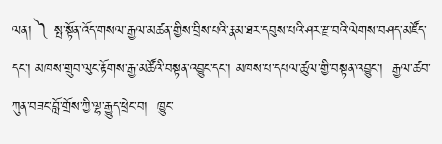ལན། ༽ སྤ་སྟོན་འོད་གསལ་རྒྱལ་མཚན་གྱིས་བྲིས་པའི་རྣམ་ཐར་དབུས་པའི་ཤར་རྫ་བའི་ལེགས་བཤད་མཛོད་དང་། མཁས་གྲུབ་ལུང་རྟོགས་རྒྱ་མཚོའི་བསྟན་འབྱུང་དང་། མཁས་པ་དཔལ་ཚུལ་གྱི་བསྟན་འབྱུང་།  རྒྱལ་ཚབ་ཀུན་བཟང་བློ་གྲོས་ཀྱི་ལྷ་རྒྱུད་ཕྲེང་བ།  ཁྱུང་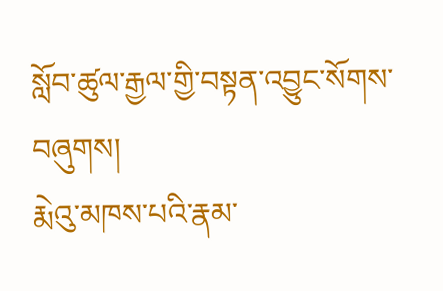སློབ་ཚུལ་རྒྱལ་གྱི་བསྟན་འབྱུང་སོགས་བཞུགས།
རྨེའུ་མཁས་པའི་རྣམ་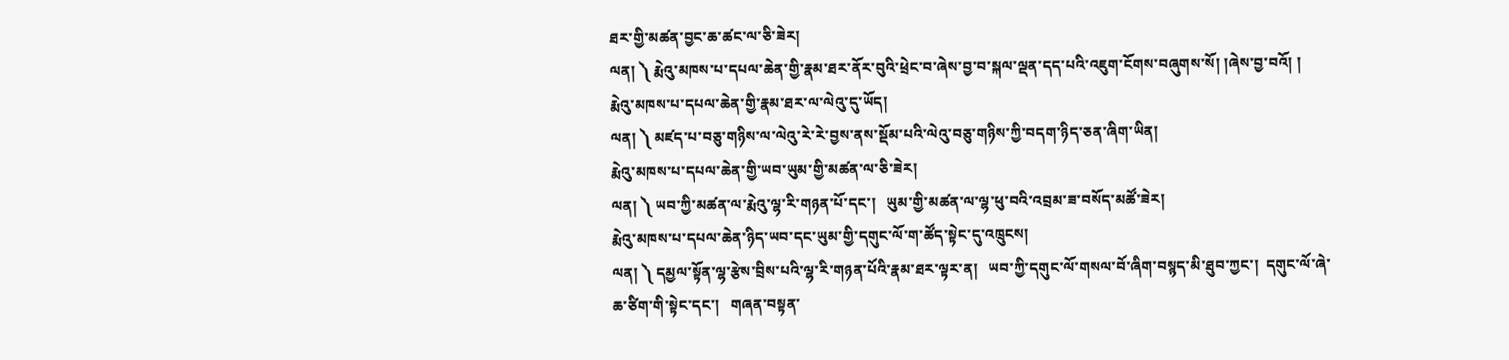ཐར་གྱི་མཚན་བྱང་ཆ་ཚང་ལ་ཅི་ཟེར།
ལན། ༽ རྨེའུ་མཁས་པ་དཔལ་ཆེན་གྱི་རྣམ་ཐར་ནོར་བུའི་ཕྲེང་བ་ཞེས་བྱ་བ་སྐལ་ལྡན་དད་པའི་འཇུག་ངོགས་བཞུགས་སོ། །ཞེས་བྱ་བའོ། །
རྨེའུ་མཁས་པ་དཔལ་ཆེན་གྱི་རྣམ་ཐར་ལ་ལེའུ་དུ་ཡོད།
ལན། ༽ མཛད་པ་བཅུ་གཉིས་ལ་ལེའུ་རེ་རེ་བྱས་ནས་སྡོམ་པའི་ལེའུ་བཅུ་གཉིས་ཀྱི་བདག་ཉིད་ཅན་ཞིག་ཡིན།
རྨེའུ་མཁས་པ་དཔལ་ཆེན་གྱི་ཡབ་ཡུམ་གྱི་མཚན་ལ་ཅི་ཟེར།
ལན། ༽ ཡབ་ཀྱི་མཚན་ལ་རྨེའུ་ལྷ་རི་གཉན་པོ་དང་།   ཡུམ་གྱི་མཚན་ལ་ལྷ་ཕུ་བའི་འབྲམ་ཟ་བསོད་མཚོ་ཟེར།
རྨེའུ་མཁས་པ་དཔལ་ཆེན་ཉིད་ཡབ་དང་ཡུམ་གྱི་དགུང་ལོ་ག་ཚོད་སྟེང་དུ་འཁྲུངས།
ལན། ༽ དམྱལ་སྟོན་ལྷ་རྩེས་བྲིས་པའི་ལྷ་རི་གཉན་པོའི་རྣམ་ཐར་ལྟར་ན།   ཡབ་ཀྱི་དགུང་ལོ་གསལ་བོ་ཞིག་བསྙད་མི་ཐུབ་ཀྱང་།  དགུང་ལོ་ཞེ་ཆ་ཙིག་གི་སྟེང་དང་།   གཞན་བསྟན་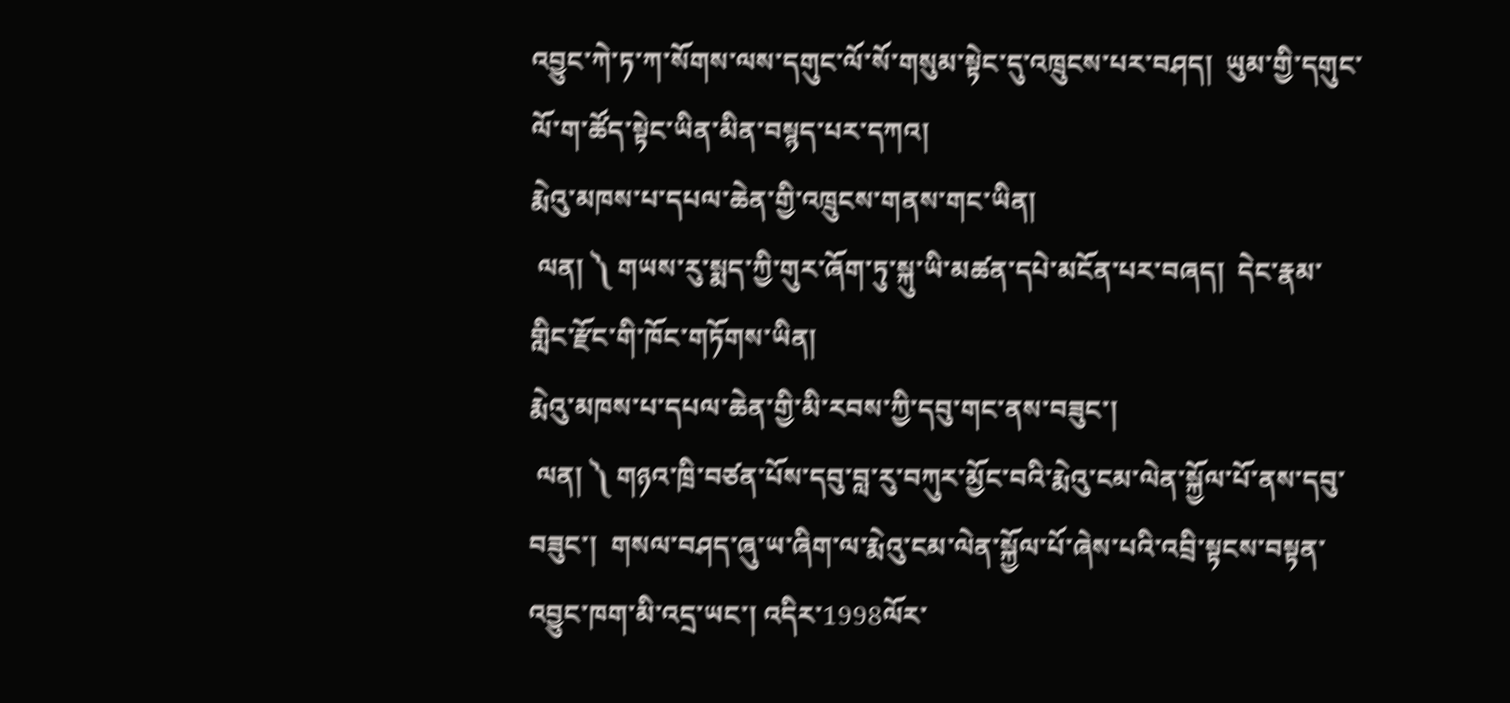འབྱུང་ཀེ་ཏ་ཀ་སོགས་ལས་དགུང་ལོ་སོ་གསུམ་སྟེང་དུ་འཁྲུངས་པར་བཤད།  ཡུམ་གྱི་དགུང་ལོ་ག་ཚོད་སྟེང་ཡིན་མིན་བསྙད་པར་དཀའ།
རྨེའུ་མཁས་པ་དཔལ་ཆེན་གྱི་འཁྲུངས་གནས་གང་ཡིན།
 ལན། ༽ གཡས་རུ་སྨད་ཀྱི་གུར་ཞོག་ཏུ་སྐུ་ཡི་མཚན་དཔེ་མངོན་པར་བཞད།  དེང་རྣམ་གླིང་རྫོང་གི་ཁོང་གཏོགས་ཡིན།
རྨེའུ་མཁས་པ་དཔལ་ཆེན་གྱི་མི་རབས་ཀྱི་དབུ་གང་ནས་བཟུང་།
 ལན། ༽ གཉའ་ཁྲི་བཙན་པོས་དབུ་བླ་རུ་བཀུར་མྱོང་བའི་རྨེའུ་ངམ་ལེན་སྐྱོལ་པོ་ནས་དབུ་བཟུང་།  གསལ་བཤད་ཞུ་ཡ་ཞིག་ལ་རྨེའུ་ངམ་ལེན་སྐྱོལ་པོ་ཞེས་པའི་འབྲི་སྟངས་བསྟན་འབྱུང་ཁག་མི་འདྲ་ཡང་། འདིར་1998ལོར་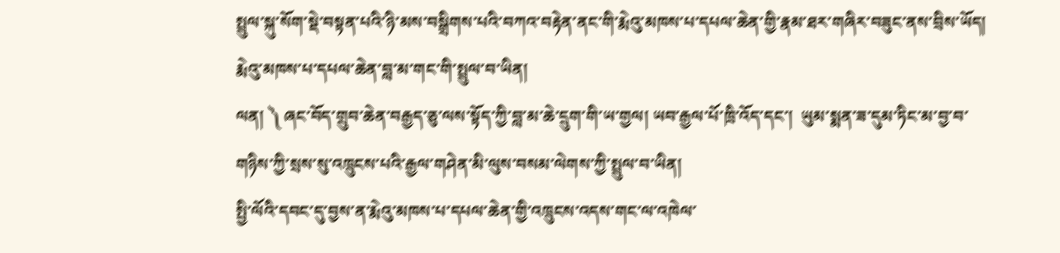སྤྲུལ་སྐུ་སོག་སྡེ་བསྟན་པའི་ཉི་མས་བསྒྲིགས་པའི་བཀའ་བརྟེན་ནང་གི་རྨེའུ་མཁས་པ་དཔལ་ཆེན་གྱི་རྣམ་ཐར་གཞིར་བཟུང་ནས་བྲིས་ཡོད།
རྨེའུ་མཁས་པ་དཔལ་ཆེན་བླ་མ་གང་གི་སྤྲུལ་བ་ཡིན།
ལན། ༽ ཞང་བོད་གྲུབ་ཆེན་བརྒྱད་ཅུ་ལས་སྟོད་ཀྱི་བླ་མ་ཆེ་དྲུག་གི་ཡ་གྱལ། ཡབ་རྒྱལ་པོ་ཁྲི་འོད་དང་།  ཡུམ་སྨན་ཟ་དུམ་ཏིང་མ་བྱ་བ་གཉིས་ཀྱི་སྲས་སུ་འཁྲུངས་པའི་རྒྱལ་གཤེན་མི་ལུས་བསམ་ལེགས་ཀྱི་སྤྲུལ་བ་ཡིན།
སྤྱི་ལོའི་དབང་དུ་བྱས་ན་རྨེའུ་མཁས་པ་དཔལ་ཆེན་གྱི་འཁྲུངས་འདས་གང་ལ་འཁེལ་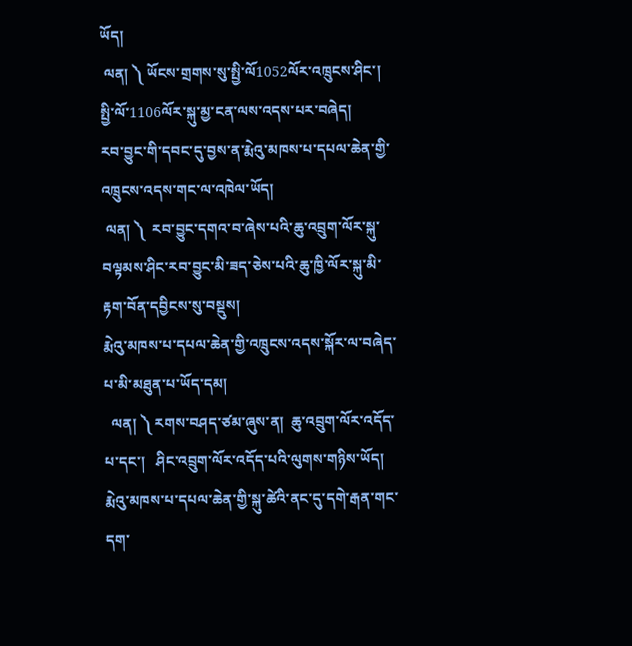ཡོད།
 ལན། ༽ ཡོངས་གྲགས་སུ་སྤྱི་ལོ1052ལོར་འཁྲུངས་ཤིང་།  སྤྱི་ལོ་1106ལོར་སྐུ་མྱ་ངན་ལས་འདས་པར་བཞེད།
རབ་བྱུང་གི་དབང་དུ་བྱས་ན་རྨེའུ་མཁས་པ་དཔལ་ཆེན་གྱི་འཁྲུངས་འདས་གང་ལ་འཁེལ་ཡོད།
 ལན། ༽  རབ་བྱུང་དགའ་བ་ཞེས་པའི་ཆུ་འབྲུག་ལོར་སྐུ་བལྟམས་ཤིང་རབ་བྱུང་མི་ཟད་ཅེས་པའི་ཆུ་ཁྱི་ལོར་སྐུ་མི་རྟག་བོན་དབྱིངས་སུ་བསྡུས།
རྨེའུ་མཁས་པ་དཔལ་ཆེན་གྱི་འཁྲུངས་འདས་སྐོར་ལ་བཞེད་པ་མི་མཐུན་པ་ཡོད་དམ།
  ལན། ༽ རགས་བཤད་ཙམ་ཞུས་ན།  ཆུ་འབྲུག་ལོར་འདོད་པ་དང་།   ཤིང་འབྲུག་ལོར་འདོད་པའི་ལུགས་གཉིས་ཡོད།
རྨེའུ་མཁས་པ་དཔལ་ཆེན་གྱི་སྐུ་ཚེའི་ནང་དུ་དགེ་རྒན་གང་དག་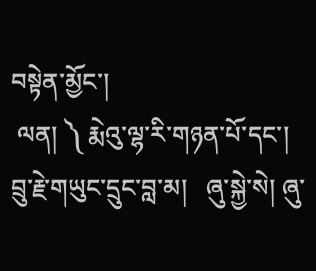བསྟེན་མྱོང་།
 ལན། ༽ རྨེའུ་ལྷ་རི་གཉན་པོ་དང་།  བྲུ་རྗེ་གཡུང་དྲུང་བླ་མ།   ཞུ་སྐྱེ་སེ། ཞུ་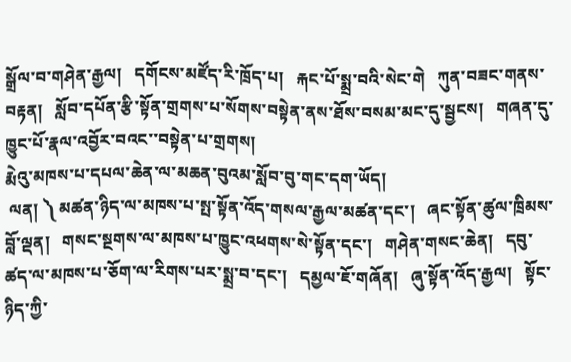སྒྲོལ་བ་གཤེན་རྒྱལ།   དགོངས་མཛོད་རི་ཁྲོད་པ།   རྐང་པོ་སྨྲ་བའི་སེང་གེ   ཀུན་བཟང་གནས་བརྟན།   སློབ་དཔོན་རྩི་སྟོན་གྲགས་པ་སོགས་བསྟེན་ནས་ཐོས་བསམ་མང་དུ་སྦྱངས།   གཞན་དུ་ཁྱུང་པོ་རྣལ་འབྱོར་བའང་་བསྟེན་པ་གྲགས།
རྨེའུ་མཁས་པ་དཔལ་ཆེན་ལ་མཆན་བུའམ་སློབ་བུ་གང་དག་ཡོད།
 ལན། ༽ མཚན་ཉིད་ལ་མཁས་པ་སྤ་སྟོན་འོད་གསལ་རྒྱལ་མཚན་དང་།   ཞང་སྟོན་ཚུལ་ཁྲིམས་བློ་ལྡན།   གསང་སྔགས་ལ་མཁས་པ་ཁྱུང་འཕགས་སེ་སྟོན་དང་།   གཤེན་གསང་ཆེན།   དབུ་ཚད་ལ་མཁས་པ་ཅོག་ལ་རིགས་པར་སྨྲ་བ་དང་།   དམྱལ་ཇོ་གཞོན།   ཞུ་སྟོན་འོད་རྒྱལ།   སྟོང་ཉིད་ཀྱི་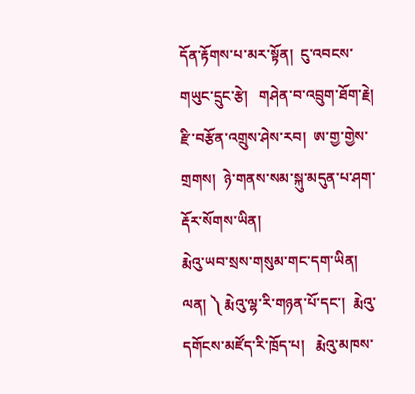དོན་རྟོགས་པ་མར་སྟོན།  ངུ་འབངས་གཡུང་དྲུང་རྩེ།   གཤེན་བ་འབྲུག་ཐོག་རྗེ།  རྫི་བརྩོན་འགྲུས་ཤེས་རབ།  ཨ་གྱ་གྱེས་གྲགས།  ཉེ་གནས་སམ་སྐུ་མདུན་པ་ཤག་རྡོར་སོགས་ཡིན།
རྨེའུ་ཡབ་སྲས་གསུམ་གང་དག་ཡིན།
ལན། ༽ རྨེའུ་ལྷ་རི་གཉན་པོ་དང་།  རྨེའུ་དགོངས་མཛོད་རི་ཁྲོད་པ།   རྨེའུ་མཁས་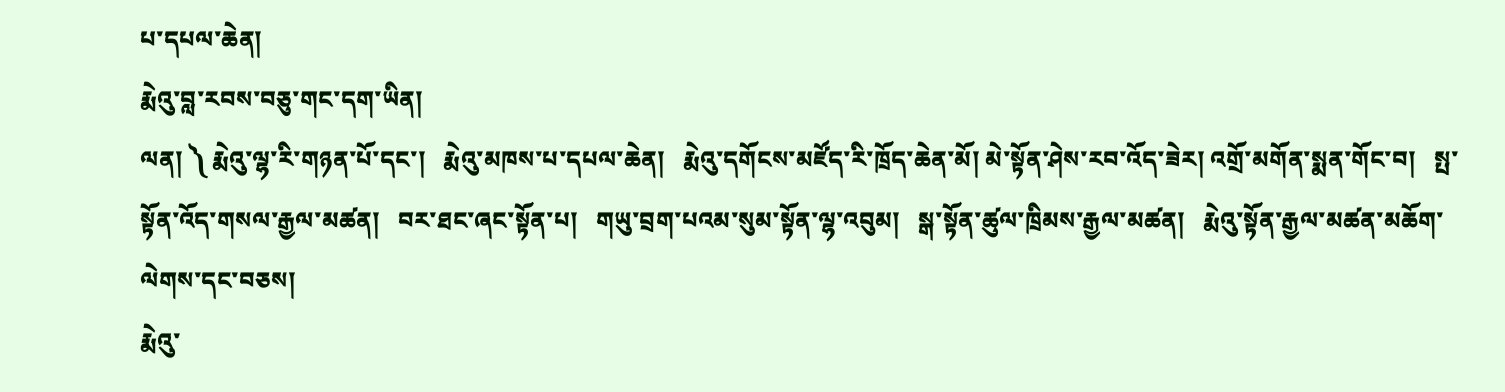པ་དཔལ་ཆེན།
རྨེའུ་བླ་རབས་བཅུ་གང་དག་ཡིན།
ལན། ༽ རྨེའུ་ལྷ་རི་གཉན་པོ་དང་།   རྨེའུ་མཁས་པ་དཔལ་ཆེན།   རྨེའུ་དགོངས་མཛོད་རི་ཁྲོད་ཆེན་མོ། མེ་སྟོན་ཤེས་རབ་འོད་ཟེར། འགྲོ་མགོན་སྨན་གོང་བ།   སྤ་སྟོན་འོད་གསལ་རྒྱལ་མཚན།   བར་ཐང་ཞང་སྟོན་པ།   གཡུ་བྲག་པའམ་སུམ་སྟོན་ལྷ་འབུམ།   སྒ་སྟོན་ཚུལ་ཁྲིམས་རྒྱལ་མཚན།   རྨེའུ་སྟོན་རྒྱལ་མཚན་མཆོག་ལེགས་དང་བཅས།
རྨེའུ་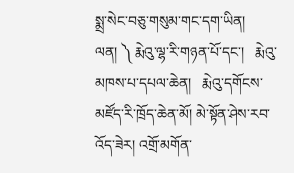སྨྲ་སེང་བཅུ་གསུམ་གང་དག་ཡིན།
ལན། ༽ རྨེའུ་ལྷ་རི་གཉན་པོ་དང་།   རྨེའུ་མཁས་པ་དཔལ་ཆེན།   རྨེའུ་དགོངས་མཛོད་རི་ཁྲོད་ཆེན་མོ། མེ་སྟོན་ཤེས་རབ་འོད་ཟེར། འགྲོ་མགོན་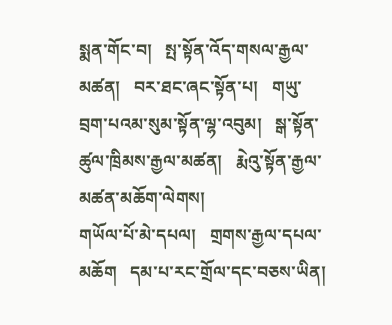སྨན་གོང་བ།   སྤ་སྟོན་འོད་གསལ་རྒྱལ་མཚན།   བར་ཐང་ཞང་སྟོན་པ།   གཡུ་བྲག་པའམ་སུམ་སྟོན་ལྷ་འབུམ།   སྒ་སྟོན་ཚུལ་ཁྲིམས་རྒྱལ་མཚན།   རྨེའུ་སྟོན་རྒྱལ་མཚན་མཆོག་ལེགས།
གཡོལ་པོ་མེ་དཔལ།   གྲགས་རྒྱལ་དཔལ་མཆོག   དམ་པ་རང་གྲོལ་དང་བཅས་ཡིན།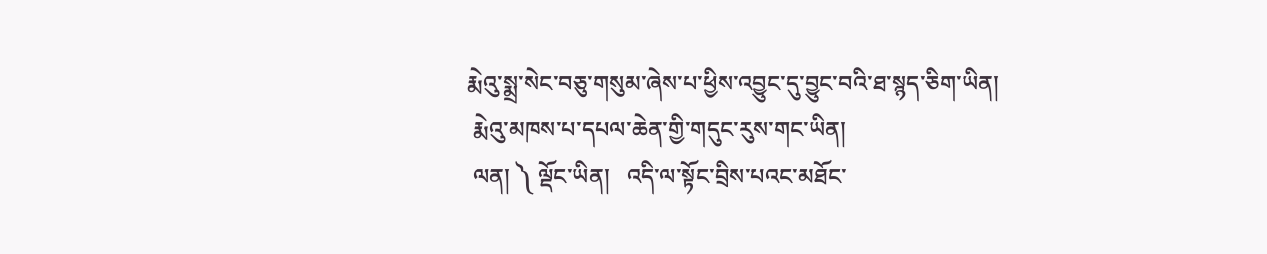རྨེའུ་སྨྲ་སེང་བཅུ་གསུམ་ཞེས་པ་ཕྱིས་འབྱུང་དུ་བྱུང་བའི་ཐ་སྙད་ཅིག་ཡིན།
 རྨེའུ་མཁས་པ་དཔལ་ཆེན་གྱི་གདུང་རུས་གང་ཡིན།
 ལན། ༽ ལྡོང་ཡིན།   འདི་ལ་སྟོང་བྲིས་པའང་མཐོང་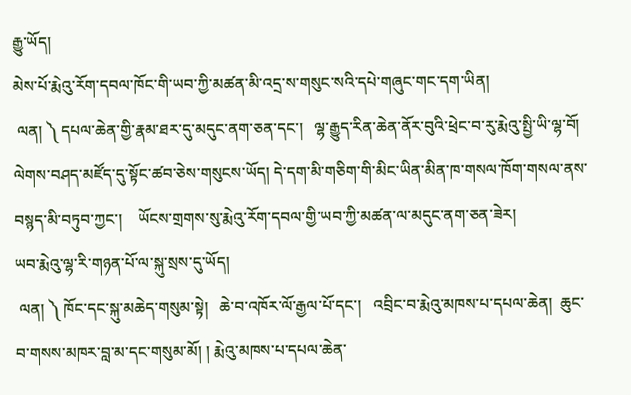རྒྱུ་ཡོད།
མེས་པོ་རྨེའུ་རོག་དབལ་ཁོང་གི་ཡབ་ཀྱི་མཚན་མི་འདྲ་ས་གསུང་སའི་དཔེ་གཞུང་གང་དག་ཡིན།
 ལན། ༽ དཔལ་ཆེན་གྱི་རྣམ་ཐར་དུ་མདུང་ནག་ཅན་དང་།   ལྷ་རྒྱུད་རིན་ཆེན་ནོར་བུའི་ཕྲེང་བ་རུ་རྨེའུ་སྤྱི་ཡི་ལྷ་བོ།    ལེགས་བཤད་མཛོད་དུ་སྟོང་ཚབ་ཅེས་གསུངས་ཡོད། དེ་དག་མི་གཅིག་གི་མིང་ཡིན་མིན་ཁ་གསལ་ཁོག་གསལ་ནས་བསྙད་མི་བཏུབ་ཀྱང་།    ཡོངས་གྲགས་སུ་རྨེའུ་རོག་དབལ་གྱི་ཡབ་ཀྱི་མཚན་ལ་མདུང་ནག་ཅན་ཟེར།
ཡབ་རྨེའུ་ལྷ་རི་གཉན་པོ་ལ་སྐུ་སྲས་དུ་ཡོད།
 ལན། ༽ ཁོང་དང་སྐུ་མཆེད་གསུམ་སྟེ།   ཆེ་བ་འཁོར་ལོ་རྒྱལ་པོ་དང་།   འབྲིང་བ་རྨེའུ་མཁས་པ་དཔལ་ཆེན།  ཆུང་བ་གསས་མཁར་བླ་མ་དང་གསུམ་མོ། ། རྨེའུ་མཁས་པ་དཔལ་ཆེན་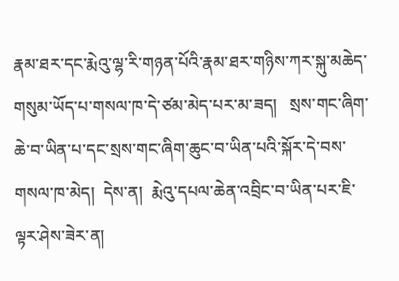རྣམ་ཐར་དང་རྨེའུ་ལྷ་རི་གཉན་པོའི་རྣམ་ཐར་གཉིས་ཀར་སྐུ་མཆེད་གསུམ་ཡོད་པ་གསལ་ཁ་དེ་ཙམ་མེད་པར་མ་ཟད།   སྲས་གང་ཞིག་ཆེ་བ་ཡིན་པ་དང་སྲས་གང་ཞིག་ཆུང་བ་ཡིན་པའི་སྐོར་དེ་བས་གསལ་ཁ་མེད།  དེས་ན།  རྨེའུ་དཔལ་ཆེན་འབྲིང་བ་ཡིན་པར་ཇི་ལྟར་ཤེས་ཟེར་ན།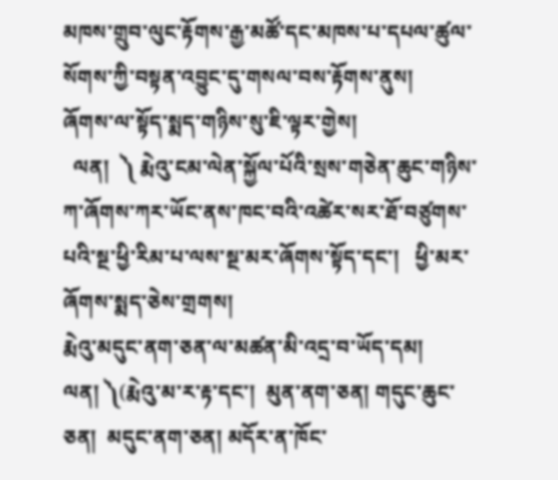མཁས་གྲུབ་ལུང་རྟོགས་རྒྱ་མཚོ་དང་མཁས་པ་དཔལ་ཚུལ་སོགས་ཀྱི་བསྟན་འབྱུང་དུ་གསལ་བས་རྟོགས་ནུས།
ཞོགས་ལ་སྟོད་སྨད་གཉིས་སུ་ཇི་ལྟར་གྱེས།
  ལན།  ༽ རྨེའུ་ངམ་ལེན་སྐྱོལ་པོའི་སྲས་གཅེན་ཆུང་གཉིས་ཀ་ཞོགས་ཀར་ཡོང་ནས་ཁང་བའི་འཚེར་སར་ཐོ་བཙུགས་པའི་སྔ་ཕྱི་རིམ་པ་ལས་སྔ་མར་ཞོགས་སྟོད་དང་།   ཕྱི་མར་ཞོགས་སྨད་ཅེས་གྲགས།
རྨེའུ་མདུང་ནག་ཅན་ལ་མཚན་མི་འདྲ་བ་ཡོད་དམ།
ལན། ༽(རྨེའུ་མ་ར་རྟ་དང་།  མུན་ནག་ཅན། གདུང་ཆུང་ཅན།  མདུང་ནག་ཅན། མདོར་ན་ཁོང་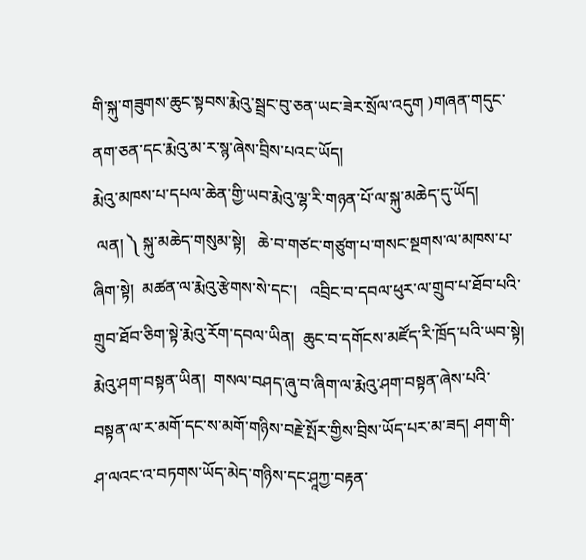གི་སྐུ་གཟུགས་ཆུང་སྟབས་རྨེའུ་སྦྲང་བུ་ཅན་ཡང་ཟེར་སྲོལ་འདུག )གཞན་གདུང་ནག་ཅན་དང་རྨེའུ་མ་ར་སྙ་ཞེས་བྲིས་པའང་ཡོད།
རྨེའུ་མཁས་པ་དཔལ་ཆེན་གྱི་ཡབ་རྨེའུ་ལྷ་རི་གཉན་པོ་ལ་སྐུ་མཆེད་དུ་ཡོད།
 ལན། ༽ སྐུ་མཆེད་གསུམ་སྟེ།   ཆེ་བ་གཙང་གཙུག་པ་གསང་སྔགས་ལ་མཁས་པ་ཞིག་སྟེ།  མཚན་ལ་རྨེའུ་རྩེགས་སེ་དང་།   འབྲིང་བ་དབལ་ཕུར་ལ་གྲུབ་པ་ཐོབ་པའི་གྲུབ་ཐོབ་ཅིག་སྟེ་རྨེའུ་རོག་དབལ་ཡིན།  ཆུང་བ་དགོངས་མཛོད་རི་ཁྲོད་པའི་ཡབ་སྟེ། རྨེའུ་ཤག་བསྟན་ཡིན།  གསལ་བཤད་ཞུ་བ་ཞིག་ལ་རྨེའུ་ཤག་བསྟན་ཞེས་པའི་བསྟན་ལ་ར་མགོ་དང་ས་མགོ་གཉིས་བརྗེ་སྤོར་གྱིས་བྲིས་ཡོད་པར་མ་ཟད། ཤག་གི་ཤ་ལའང་འ་བཏགས་ཡོད་མེད་གཉིས་དང་ཤཱཀྱ་བརྟན་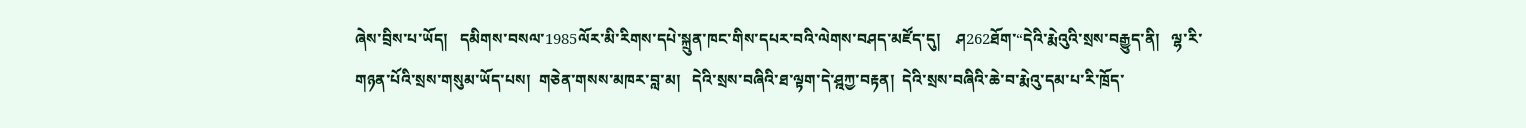ཞེས་བྲིས་པ་ཡོད།   དམིགས་བསལ་1985ལོར་མི་རིགས་དཔེ་སྐྲུན་ཁང་གིས་དཔར་བའི་ལེགས་བཤད་མཛོད་དུ།    ཤ262ཐོག་“དེའི་རྨེའུའི་སྲས་བརྒྱུད་ནི།   ལྷ་རི་གཉན་པོའི་སྲས་གསུམ་ཡོད་པས།  གཅེན་གསས་མཁར་བླ་མ།   དེའི་སྲས་བཞིའི་ཐ་ལྟག་དེ་ཤྰཀྱ་བརྟན།  དེའི་སྲས་བཞིའི་ཆེ་བ་རྨེའུ་དམ་པ་རི་ཁྲོད་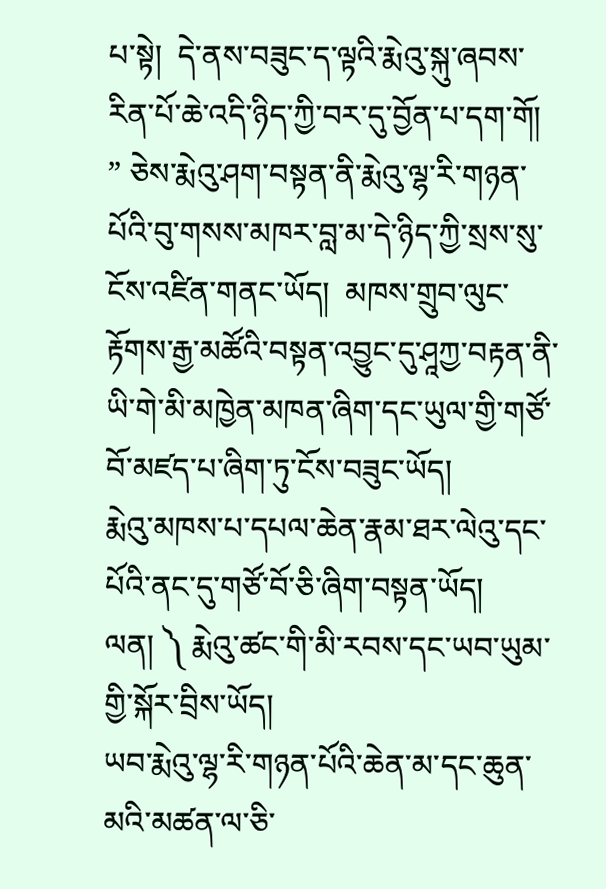པ་སྟེ།  དེ་ནས་བཟུང་ད་ལྟའི་རྨེའུ་སྐུ་ཞབས་རིན་པོ་ཆེ་འདི་ཉིད་ཀྱི་བར་དུ་བྱོན་པ་དག་གོ།  ” ཅེས་རྨེའུ་ཤག་བསྟན་ནི་རྨེའུ་ལྷ་རི་གཉན་པོའི་བུ་གསས་མཁར་བླ་མ་དེ་ཉིད་ཀྱི་སྲས་སུ་ངོས་འཛིན་གནང་ཡོད།  མཁས་གྲུབ་ལུང་རྟོགས་རྒྱ་མཚོའི་བསྟན་འབྱུང་དུ་ཤཱཀྱ་བརྟན་ནི་ཡི་གེ་མི་མཁྱེན་མཁན་ཞིག་དང་ཡུལ་གྱི་གཙོ་བོ་མཛད་པ་ཞིག་ཏུ་ངོས་བཟུང་ཡོད།
རྨེའུ་མཁས་པ་དཔལ་ཆེན་རྣམ་ཐར་ལེའུ་དང་པོའི་ནང་དུ་གཙོ་བོ་ཅི་ཞིག་བསྟན་ཡོད།
ལན། ༽ རྨེའུ་ཚང་གི་མི་རབས་དང་ཡབ་ཡུམ་གྱི་སྐོར་བྲིས་ཡོད།
ཡབ་རྨེའུ་ལྷ་རི་གཉན་པོའི་ཆེན་མ་དང་ཆུན་མའི་མཚན་ལ་ཅི་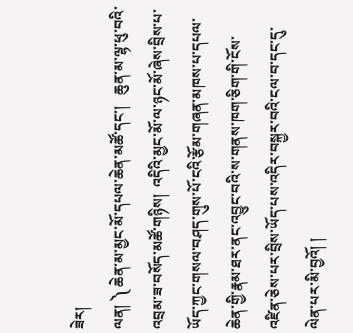ཟེར།
ལན། ༽ ཆེན་མ་མྱང་མོ་དཔལ་ཆེན་མཚོ་དང་།   ཆུན་མ་ལྷ་ཕུ་བའི་འབྲམ་ཟ་བསོད་མཚོ་གཉིས།  འདིའི་མྱང་མོ་ལ་ཉང་མོ་ཞེས་བྲིས་པ་ཡོད་ཀྱང་གསལ་བཤད་གུས་པོ་ངའི་རྩོམ་གཞན་མཁས་པ་དཔལ་ཆེན་གྱི་རྣམ་ཐར་ནང་འབྱུང་བའི་ས་གནས་ཁག་ཅིག་གི་ངོས་འཛིན་ཅེས་པར་བྲིས་ཡོད་པས་འདིར་བསྐྱར་བའི་ངལ་བ་དང་དུ་ལེན་པར་མི་བྱའོ། །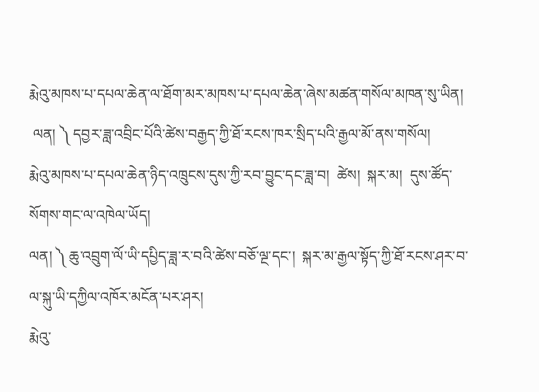རྨེའུ་མཁས་པ་དཔལ་ཆེན་ལ་ཐོག་མར་མཁས་པ་དཔལ་ཆེན་ཞེས་མཚན་གསོལ་མཁན་སུ་ཡིན།
 ལན། ༽ དབྱར་ཟླ་འབྲིང་པོའི་ཚེས་བརྒྱད་ཀྱི་ཐོ་རངས་ཁར་སྲིད་པའི་རྒྱལ་མོ་ནས་གསོལ།
རྨེའུ་མཁས་པ་དཔལ་ཆེན་ཉིད་འཁྲུངས་དུས་ཀྱི་རབ་བྱུང་དང་ཟླ་བ།  ཚེས།  སྐར་མ།  དུས་ཚོད་སོགས་གང་ལ་འཁེལ་ཡོད།
ལན། ༽ ཆུ་འབྲུག་ལོ་ཡི་དཔྱིད་ཟླ་ར་བའི་ཚེས་བཅོ་ལྔ་དང་།  སྐར་མ་རྒྱལ་སྟོད་ཀྱི་ཐོ་རངས་ཤར་བ་ལ་སྐུ་ཡི་དཀྱིལ་འཁོར་མངོན་པར་ཤར།
རྨེའུ་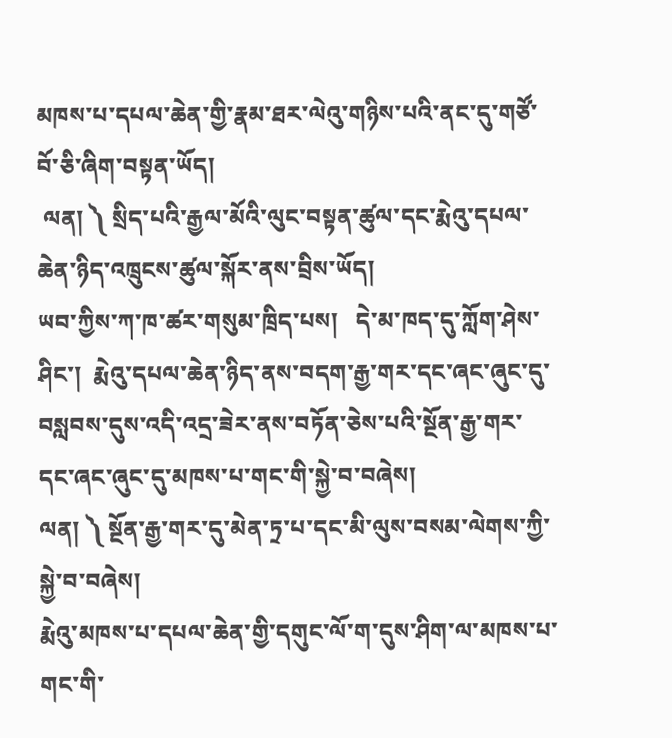མཁས་པ་དཔལ་ཆེན་གྱི་རྣམ་ཐར་ལེའུ་གཉིས་པའི་ནང་དུ་གཙོ་བོ་ཅི་ཞིག་བསྟན་ཡོད།
 ལན། ༽ སྲིད་པའི་རྒྱལ་མོའི་ལུང་བསྟན་ཚུལ་དང་རྨེའུ་དཔལ་ཆེན་ཉིད་འཁྲུངས་ཚུལ་སྐོར་ནས་བྲིས་ཡོད།
ཡབ་ཀྱིས་ཀ་ཁ་ཚར་གསུམ་ཁྲིད་པས།   དེ་མ་ཁད་དུ་ཀློག་ཤེས་ཤིང་།  རྨེའུ་དཔལ་ཆེན་ཉིད་ནས་བདག་རྒྱ་གར་དང་ཞང་ཞུང་དུ་བསླབས་དུས་འདི་འདྲ་ཟེར་ནས་བཏོན་ཅེས་པའི་སྔོན་རྒྱ་གར་དང་ཞང་ཞུང་དུ་མཁས་པ་གང་གི་སྐྱེ་བ་བཞེས།
ལན། ༽ སྔོན་རྒྱ་གར་དུ་མེན་ཏྲ་པ་དང་མི་ལུས་བསམ་ལེགས་ཀྱི་སྐྱེ་བ་བཞེས།
རྨེའུ་མཁས་པ་དཔལ་ཆེན་གྱི་དགུང་ལོ་ག་དུས་ཤིག་ལ་མཁས་པ་གང་གི་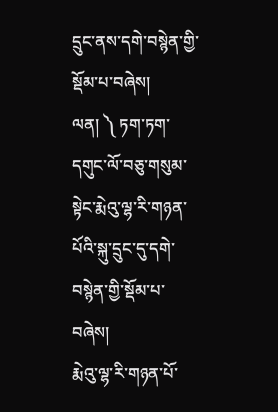དྲུང་ནས་དགེ་བསྙེན་གྱི་སྡོམ་པ་བཞེས།
ལན། ༽ ཏག་ཏག་དགུང་ལོ་བཅུ་གསུམ་སྟེང་རྨེའུ་ལྷ་རི་གཉན་པོའི་སྐུ་དྲུང་དུ་དགེ་བསྙེན་གྱི་སྡོམ་པ་བཞེས།
རྨེའུ་ལྷ་རི་གཉན་པོ་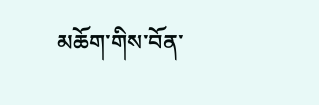མཆོག་གིས་བོན་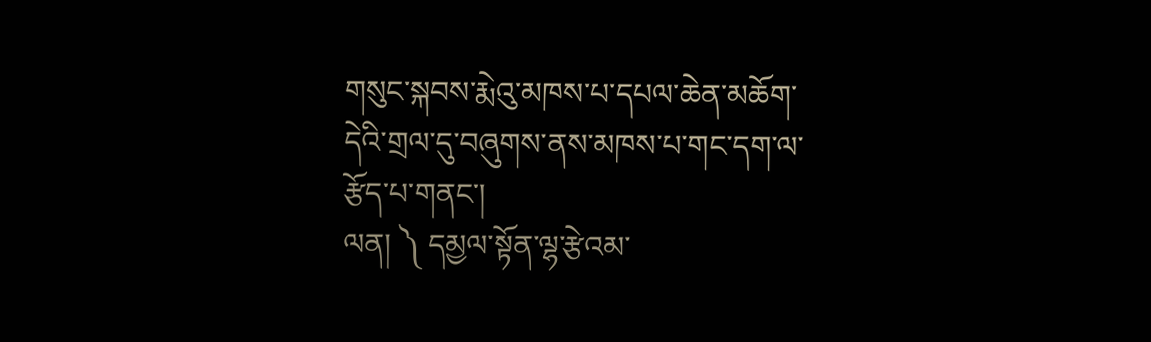གསུང་སྐབས་རྨེའུ་མཁས་པ་དཔལ་ཆེན་མཆོག་དེའི་གྲལ་དུ་བཞུགས་ནས་མཁས་པ་གང་དག་ལ་རྩོད་པ་གནང་།
ལན། ༽ དམྱལ་སྟོན་ལྷ་རྩེའམ་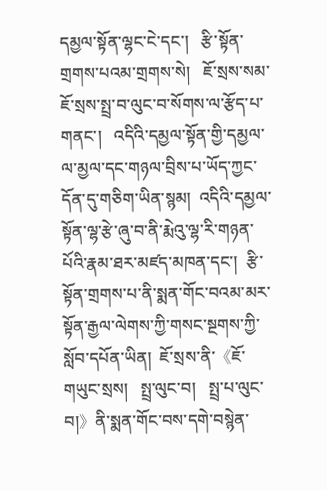དམྱལ་སྟོན་ལྷང་ངེ་དང་།   རྩི་སྟོན་གྲགས་པའམ་གྲགས་སེ།   ཇོ་སྲས་སམ་ཇོ་སྲས་སྤྲ་བ་ལུང་བ་སོགས་ལ་རྩོད་པ་གནང་།   འདིའི་དམྱལ་སྟོན་གྱི་དམྱལ་ལ་མྱལ་དང་གཉལ་བྲིས་པ་ཡོད་ཀྱང་དོན་དུ་གཅིག་ཡིན་སྙམ།  འདིའི་དམྱལ་སྟོན་ལྷ་རྩེ་ཞུ་བ་ནི་རྨེའུ་ལྷ་རི་གཉན་པོའི་རྣམ་ཐར་མཛད་མཁན་དང་།  རྩི་སྟོན་གྲགས་པ་ནི་སྨན་གོང་བའམ་མར་སྟོན་རྒྱལ་ལེགས་ཀྱི་གསང་སྔགས་ཀྱི་སློབ་དཔོན་ཡིན།  ཇོ་སྲས་ནི་《ཇོ་གཡུང་སྲས།   སྤྲ་ལུང་བ།   སྤྲ་པ་ལུང་བ།》ནི་སྨན་གོང་བས་དགེ་བསྙེན་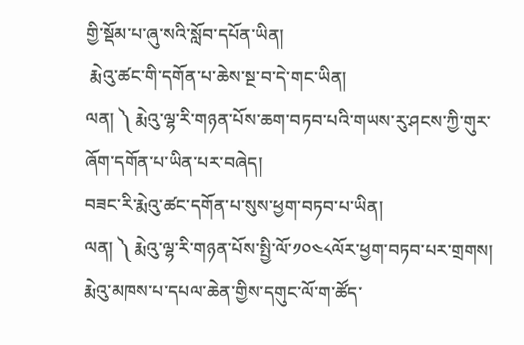གྱི་སྡོམ་པ་ཞུ་སའི་སློབ་དཔོན་ཡིན།
 རྨེའུ་ཚང་གི་དགོན་པ་ཆེས་སྔ་བ་དེ་གང་ཡིན།
ལན། ༽ རྨེའུ་ལྷ་རི་གཉན་པོས་ཆག་བཏབ་པའི་གཡས་རུ་ཤངས་ཀྱི་གུར་ཞོག་དགོན་པ་ཡིན་པར་བཞེད།
བཟང་རི་རྨེའུ་ཚང་དགོན་པ་སུས་ཕྱག་བཏབ་པ་ཡིན།
ལན། ༽ རྨེའུ་ལྷ་རི་གཉན་པོས་སྤྱི་ལོ་༡༠༤༨ལོར་ཕྱག་བཏབ་པར་གྲགས།
རྨེའུ་མཁས་པ་དཔལ་ཆེན་གྱིས་དགུང་ལོ་ག་ཚོད་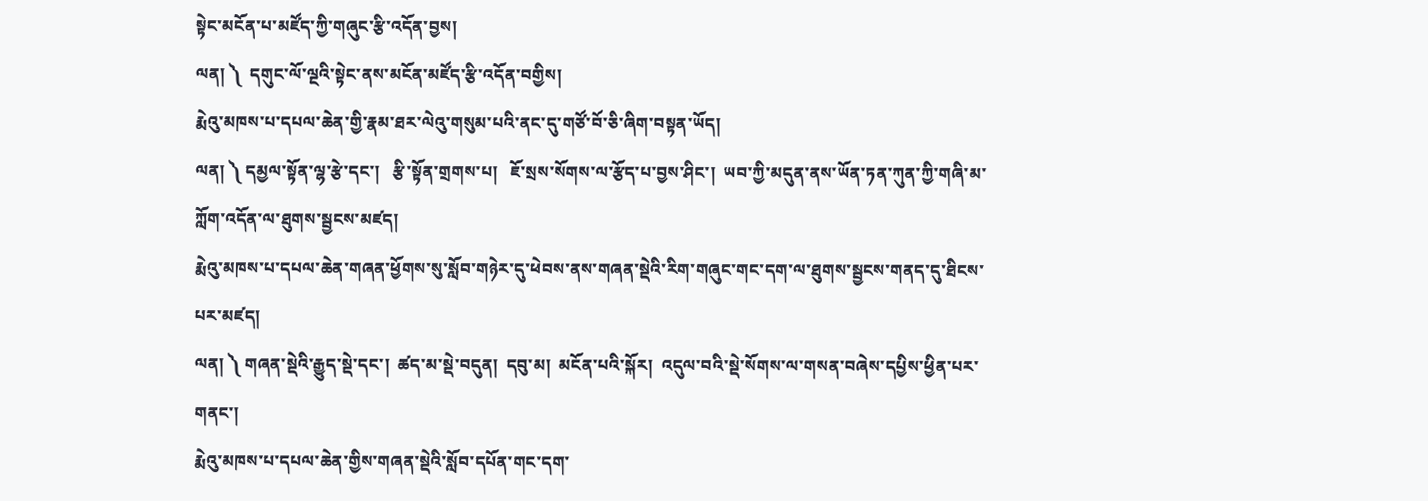སྟེང་མངོན་པ་མཛོད་ཀྱི་གཞུང་རྩི་འདོན་བྱས།
ལན། ༽  དགུང་ལོ་ལྔའི་སྟེང་ནས་མངོན་མཛོད་རྩི་འདོན་བགྱིས།
རྨེའུ་མཁས་པ་དཔལ་ཆེན་གྱི་རྣམ་ཐར་ལེའུ་གསུམ་པའི་ནང་དུ་གཙོ་བོ་ཅི་ཞིག་བསྟན་ཡོད།
ལན། ༽ དམྱལ་སྟོན་ལྷ་རྩེ་དང་།   རྩི་སྟོན་གྲགས་པ།   ཇོ་སྲས་སོགས་ལ་རྩོད་པ་བྱས་ཤིང་།  ཡབ་ཀྱི་མདུན་ནས་ཡོན་ཏན་ཀུན་ཀྱི་གཞི་མ་ཀློག་འདོན་ལ་ཐུགས་སྦྱངས་མཛད།
རྨེའུ་མཁས་པ་དཔལ་ཆེན་གཞན་ཕྱོགས་སུ་སློབ་གཉེར་དུ་ཕེབས་ནས་གཞན་སྡེའི་རིག་གཞུང་གང་དག་ལ་ཐུགས་སྦྱངས་གནད་དུ་ཐིངས་པར་མཛད།
ལན། ༽ གཞན་སྡེའི་རྒྱུད་སྡེ་དང་།  ཚད་མ་སྡེ་བདུན།  དབུ་མ།  མངོན་པའི་སྐོར།  འདུལ་བའི་སྡེ་སོགས་ལ་གསན་བཞེས་དཔྱིས་ཕྱིན་པར་གནང་།
རྨེའུ་མཁས་པ་དཔལ་ཆེན་གྱིས་གཞན་སྡེའི་སློབ་དཔོན་གང་དག་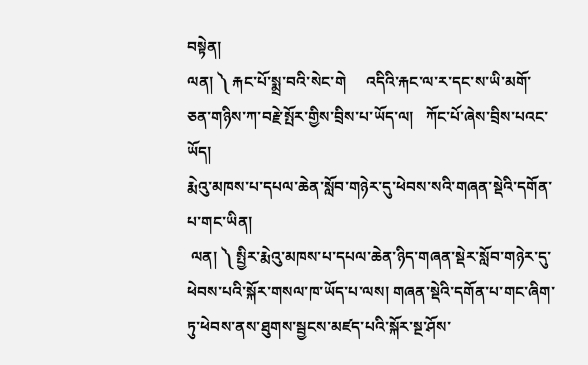བསྟེན།
ལན། ༽ རྐང་པོ་སྨྲ་བའི་སེང་གེ     འདིའི་རྐང་ལ་ར་དང་ས་ཡི་མགོ་ཅན་གཉིས་ཀ་བརྗེ་སྤོར་གྱིས་བྲིས་པ་ཡོད་ལ།   ཀོང་པོ་ཞེས་བྲིས་པའང་ཡོད།
རྨེའུ་མཁས་པ་དཔལ་ཆེན་སློབ་གཉེར་དུ་ཕེབས་སའི་གཞན་སྡེའི་དགོན་པ་གང་ཡིན།
 ལན། ༽ སྤྱིར་རྨེའུ་མཁས་པ་དཔལ་ཆེན་ཉིད་གཞན་སྡེར་སློབ་གཉེར་དུ་ཕེབས་པའི་སྐོར་གསལ་ཁ་ཡོད་པ་ལས། གཞན་སྡེའི་དགོན་པ་གང་ཞིག་ཏུ་ཕེབས་ནས་ཐུགས་སྦྱངས་མཛད་པའི་སྐོར་སྔ་ཤོས་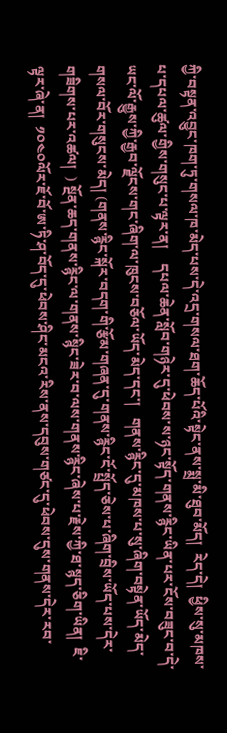ཀྱི་བསྟན་འབྱུང་ཁག་ཏུ་གསལ་ཁ་མེད་པས་དེ་འདྲ་གསལ་ཐག་ཆོད་པོའི་སྟེང་ནས་སྨྲ་མི་ཐུབ་མོད།  རེད་དེ།  ཕྱིས་སུ་མཁས་པ་དཔལ་ཚུལ་གྱིས་གསུང་པ་ལྟར་ན།    དཔལ་ཆེན་སློབ་གཉེར་དུ་ཕེབས་ས་ཉང་སྟོད་གནས་རྙིང་ཡིན་པར་ངོས་བཟུང་བ་དེ་ཡང་ལོ་རྒྱུས་ཀྱི་རྒྱབ་ལྗོངས་གང་ཞིག་ལ་ཁུངས་བཅོལ་ཡོད་མེད་དང་།   གནས་རྙིང་དུ་མཁས་པ་སུ་ཞིག་བསྟེན་ཡོད་མེད་གསལ་བོར་གསུངས་མེད། (གནས་རྙིང་སྐོར་བདག་གི་རྩོམ་གཞན་དུ་གནས་རྙིང་ངོ་སྤྲོད་ཅེས་པ་ཞིག་བྲིས་ཡོད་པས་དེར་གཟིགས་པར་འཚལ།  ) སྔོན་ཆད་གནས་རྙིང་ལ་གནས་སྙིང་ཟེར་བ་ལས་གནས་རྙིང་ཞེས་པ་རྗེས་ཀྱི་ཐ་སྙད་ཅིག་ཡིན།  ཇི་ལྟར་ཞེ་ན།  ༡༠༤༠ལོར་ཇོ་བོ་ཨ་ཏི་ཤ་བོད་དུ་ཕེབས་ཤིང་མངའ་རིས་ནས་དབུས་གཙང་དུ་ཕེབས་དུས་གནས་དེར་རབ་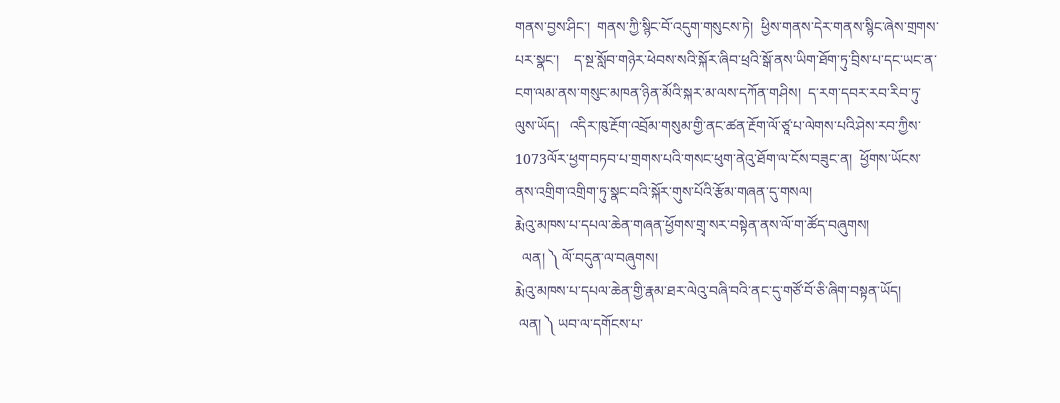གནས་བྱས་ཤིང་།  གནས་ཀྱི་སྙིང་བོ་འདུག་གསུངས་ཏེ།  ཕྱིས་གནས་དེར་གནས་སྙིང་ཞེས་གྲགས་པར་སྣང་།    ད་སྔ་སློབ་གཉེར་ཕེབས་སའི་སྐོར་ཞིབ་ཕྲའི་སྒོ་ནས་ཡིག་ཐོག་ཏུ་བྲིས་པ་དང་ཡང་ན་ངག་ལམ་ནས་གསུང་མཁན་ཉིན་མོའི་སྐར་མ་ལས་དཀོན་གཤིས།  ད་རག་དབར་རབ་རིབ་ཏུ་ལུས་ཡོད།   འདིར་ཁུ་རྔོག་འབྲོམ་གསུམ་གྱི་ནང་ཚན་རྔོག་ལོ་ཙཱ་པ་ལེགས་པའི་ཤེས་རབ་ཀྱིས་1073ལོར་ཕྱག་བཏབ་པ་གྲགས་པའི་གསང་ཕུག་ནེའུ་ཐོག་ལ་ངོས་བཟུང་ན།  ཕྱོགས་ཡོངས་ནས་འགྲིག་འགྲིག་ཏུ་སྣང་བའི་སྐོར་གུས་པོའི་རྩོམ་གཞན་དུ་གསལ།
རྨེའུ་མཁས་པ་དཔལ་ཆེན་གཞན་ཕྱོགས་གྲྭ་སར་བསྟེན་ནས་ལོ་ག་ཚོད་བཞུགས།
  ལན། ༽ ལོ་བདུན་ལ་བཞུགས།
རྨེའུ་མཁས་པ་དཔལ་ཆེན་གྱི་རྣམ་ཐར་ལེའུ་བཞི་བའི་ནང་དུ་གཙོ་བོ་ཅི་ཞིག་བསྟན་ཡོད།
 ལན། ༽ ཡབ་ལ་དགོངས་པ་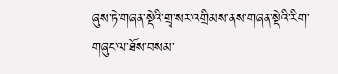ཞུས་ཏེ་གཞན་སྡེའི་གྲྭ་སར་འགྲིམས་ནས་གཞན་སྡེའི་རིག་གཞུང་ལ་ཐོས་བསམ་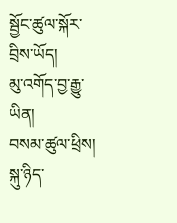སྦྱོང་ཚུལ་སྐོར་བྲིས་ཡོད།
མུ་འགོད་བྱ་རྒྱུ་ཡིན།
བསམ་ཚུལ་ཕྲིས།
སྐུ་ཉིད་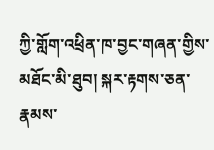ཀྱི་གློག་འཕྲིན་ཁ་བྱང་གཞན་གྱིས་མཐོང་མི་ཐུབ། སྐར་རྟགས་ཅན་རྣམས་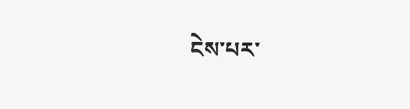ངེས་པར་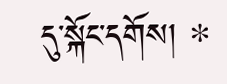དུ་སྐོང་དགོས། *